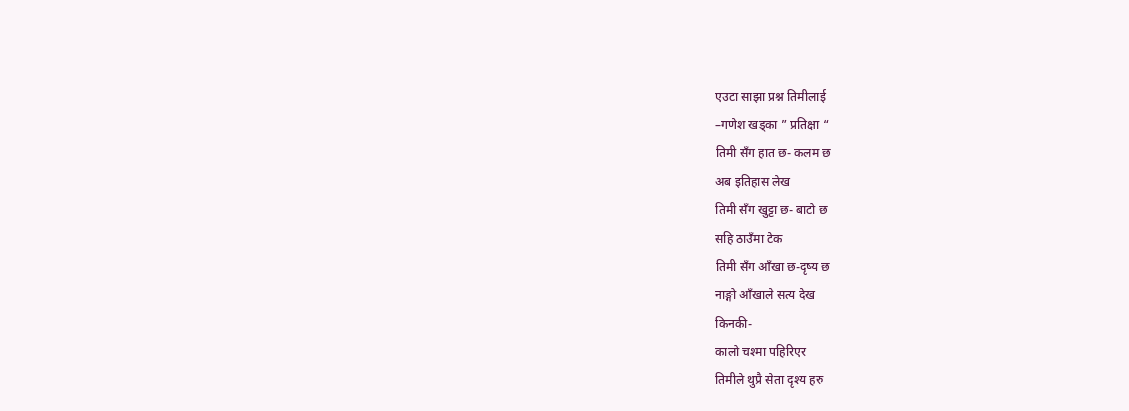एउटा साझा प्रश्न तिमीलाई
–गणेश खड्का ” प्रतिक्षा “
तिमी सँग हात छ- कलम छ
अब इतिहास लेख
तिमी सँग खुट्टा छ- बाटो छ
सहि ठाउँमा टेक
तिमी सँग आँखा छ-दृष्य छ
नाङ्गो आँखाले सत्य देख
किनकी-
कालो चश्मा पहिरिएर
तिमीले थुप्रै सेता दृश्य हरु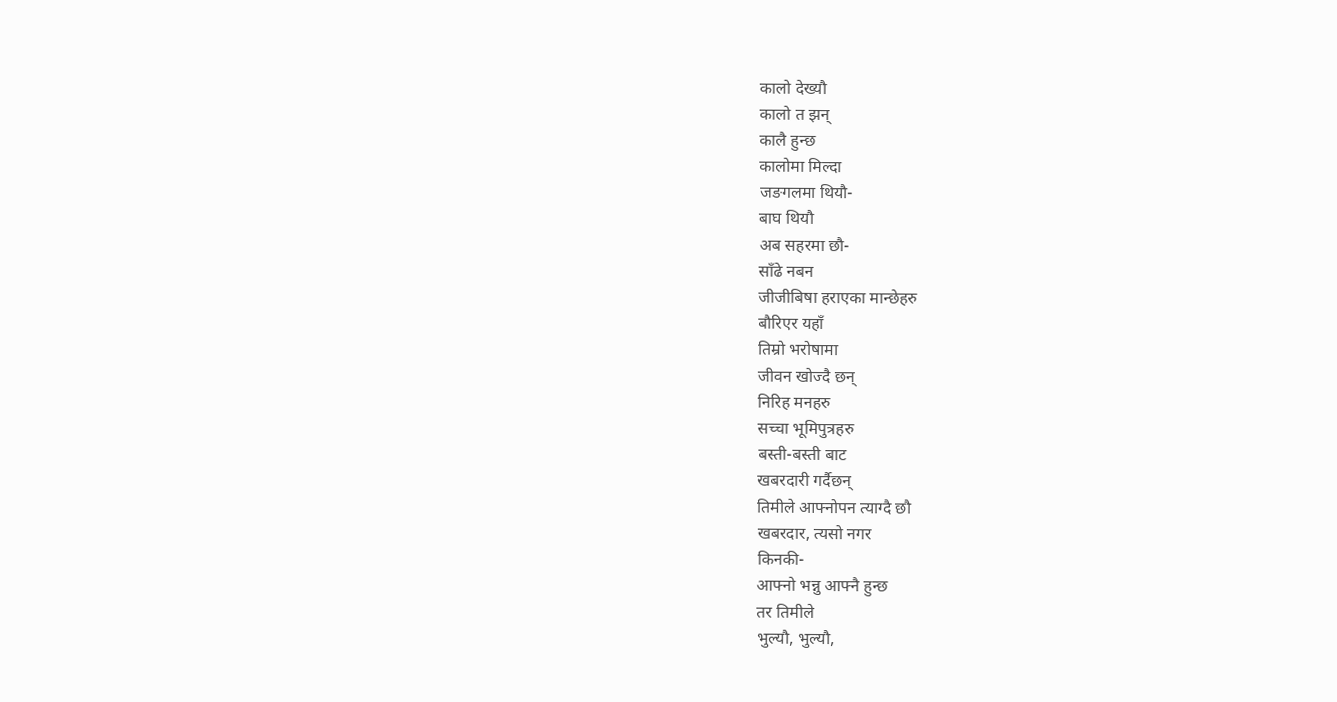कालो देख्यौ
कालो त झन्
कालै हुन्छ
कालोमा मिल्दा
जङगलमा थियौ-
बाघ थियौ
अब सहरमा छौ-
साँढे नबन
जीजीबिषा हराएका मान्छेहरु
बौरिएर यहाँ
तिम्रो भरोषामा
जीवन खोज्दै छन्
निरिह मनहरु
सच्चा भूमिपुत्रहरु
बस्ती-बस्ती बाट
खबरदारी गर्दैछन्
तिमीले आफ्नोपन त्याग्दै छौ
खबरदार, त्यसो नगर
किनकी-
आफ्नो भन्नु आफ्नै हुन्छ
तर तिमीले
भुल्यौ, भुल्यौ,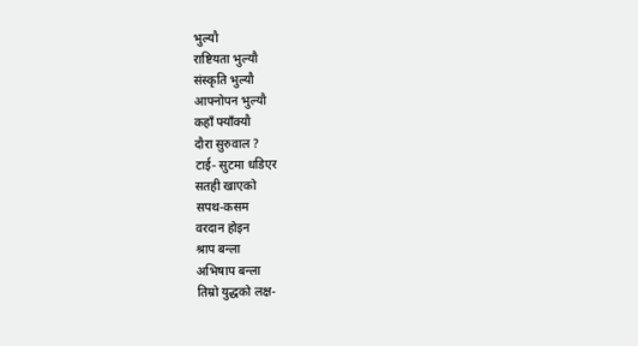भुल्यौ
राष्टियता भुल्यौ
संस्कृति भुल्यौ
आफ्नोपन भुल्यौ
कहाँ फ्याँक्यौ
दौरा सुरुवाल ?
टाई- सुटमा धडिएर
सतही खाएको
सपथ-कसम
वरदान होइन
श्राप बन्ला
अभिषाप बन्ला
तिम्रो युद्धको लक्ष-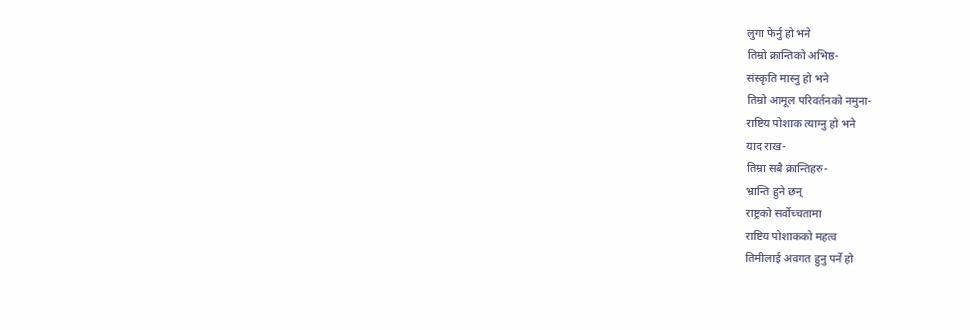लुगा फेर्नु हो भने
तिम्रो क्रान्तिको अभिष्ठ-
संस्कृति मास्नु हो भने
तिम्रो आमूल परिवर्तनको नमुना-
राष्टिय पोशाक त्याग्नु हो भने
याद राख-
तिम्रा सबै क्रान्तिहरु-
भ्रान्ति हुने छन्
राष्ट्रको सर्वोच्चतामा
राष्टिय पोशाकको महत्व
तिमीलाई अवगत हुनु पर्ने हो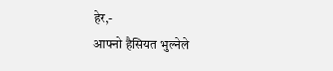हेर,-
आफ्नो हैसियत भुल्नेले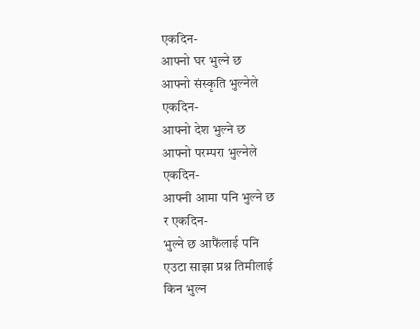एकदिन-
आफ्नो घर भुल्ने छ
आफ्नो संस्कृति भुल्नेले
एकदिन-
आफ्नो देश भुल्ने छ
आफ्नो परम्परा भुल्नेले
एकदिन-
आफ्नी आमा पनि भुल्ने छ
र एकदिन-
भुल्ने छ आफैंलाई पनि
एउटा साझा प्रश्न तिमीलाई
किन भुल्न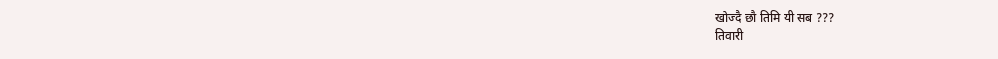खोज्दै छौ तिमि यी सब ???
तिवारी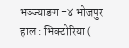भञ्ज्याङग -४ भोजपुर
हाल : भिक्टोरिया (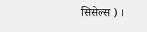सिसेल्स ) ।